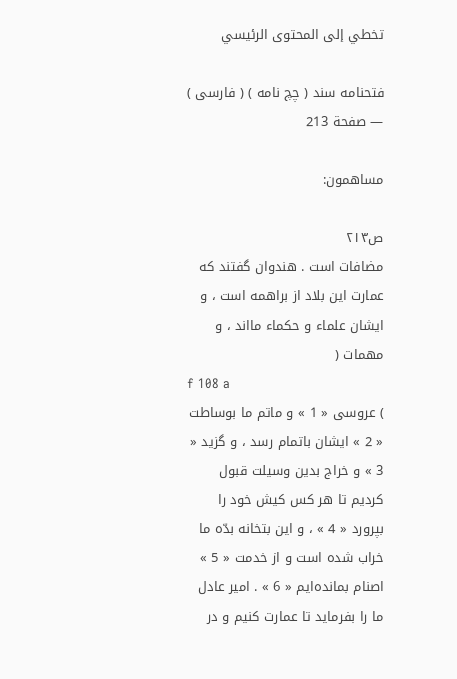تخطي إلى المحتوى الرئيسي

فتحنامه سند ( چچ نامه ) ( فارسى ) — صفحة 213

مساهمون:

ص٢١٣
مضافات است . هندوان گفتند كه عمارت اين بلاد از براهمه است ، و ايشان علماء و حكماء مااند ، و مهمات (
f 108 a
) عروسى « 1 » و ماتم ما بوساطت « 2 » ايشان باتمام رسد ، و گزيد « 3 » و خراج بدين وسيلت قبول كرديم تا هر كس كيش خود را بپرورد « 4 » ، و اين بتخانه بدّه ما خراب شده است و از خدمت « 5 » اصنام بمانده‌ايم « 6 » . امير عادل ما را بفرمايد تا عمارت كنيم و در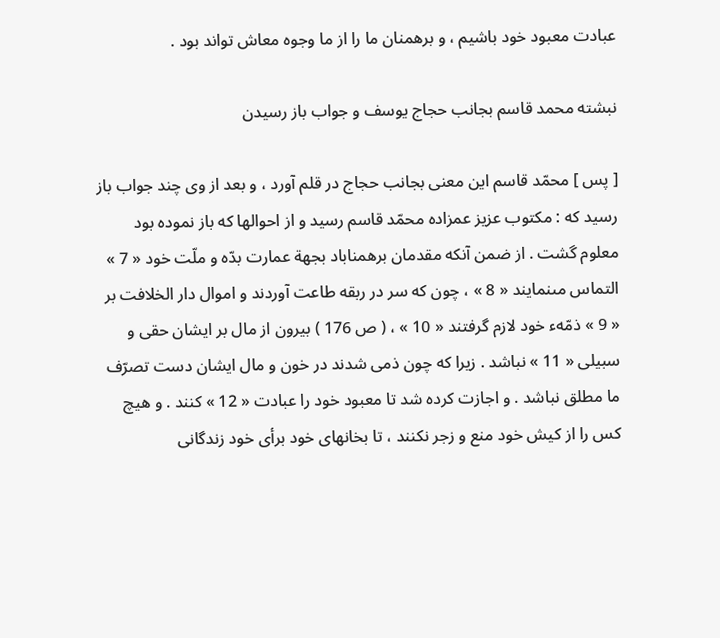عبادت معبود خود باشيم ، و برهمنان ما را از ما وجوه معاش تواند بود .

نبشته محمد قاسم بجانب حجاج يوسف و جواب باز رسيدن

[ پس ] محمّد قاسم اين معنى بجانب حجاج در قلم آورد ، و بعد از وى چند جواب باز رسيد كه : مكتوب عزيز عمزاده محمّد قاسم رسيد و از احوالها كه باز نموده بود معلوم گشت . از ضمن آنكه مقدمان برهمناباد بجهة عمارت بدّه و ملّت خود « 7 » التماس مىنمايند « 8 » ، چون كه سر در ربقه طاعت آوردند و اموال دار الخلافت بر « 9 » ذمّهء خود لازم گرفتند « 10 » ، ( ص 176 ) بيرون از مال بر ايشان حقى و سبيلى « 11 » نباشد . زيرا كه چون ذمى شدند در خون و مال ايشان دست تصرّف ما مطلق نباشد . و اجازت كرده شد تا معبود خود را عبادت « 12 » كنند . و هيچ كس را از كيش خود منع و زجر نكنند ، تا بخانهاى خود برأى خود زندگانى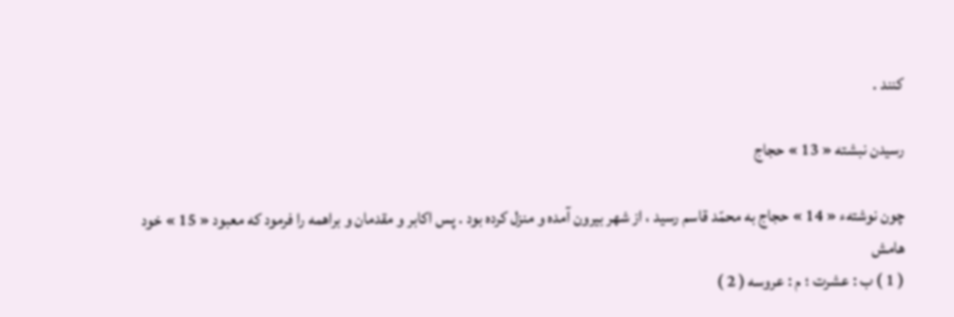كنند .

رسيدن نبشته « 13 » حجاج

چون نوشتهء « 14 » حجاج به محمّد قاسم رسيد ، از شهر بيرون آمده و منزل كرده بود . پس اكابر و مقدمان و براهمه را فرمود كه معبود « 15 » خود
هامش
( 1 ) ب : عشرت ؛ م : عروسه ( 2 )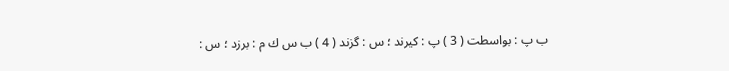ب پ : بواسطت ( 3 ) پ : كيرند ؛ س : گزند ( 4 ) ب س ك م : برزد ؛ س :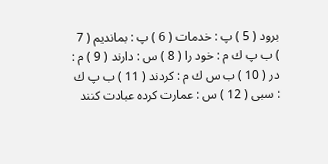برود ( 5 ) پ : خدمات ( 6 ) پ : بمانديم ( 7 ) ب پ ك م : خود را ( 8 ) س : دارند ( 9 ) م : در ( 10 ) ب س ك م : كردند ( 11 ) ب پ ك : سبى ( 12 ) س : عمارت كرده عبادت كنند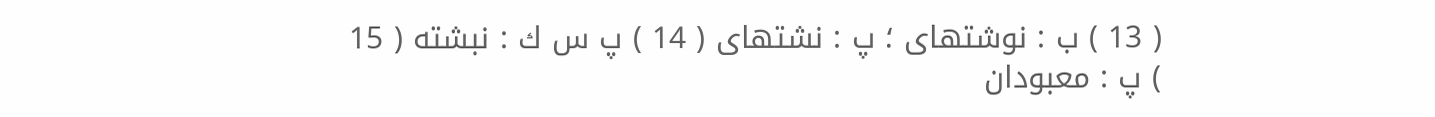( 13 ) ب : نوشتهاى ؛ پ : نشتهاى ( 14 ) پ س ك : نبشته ( 15 ) پ : معبودان